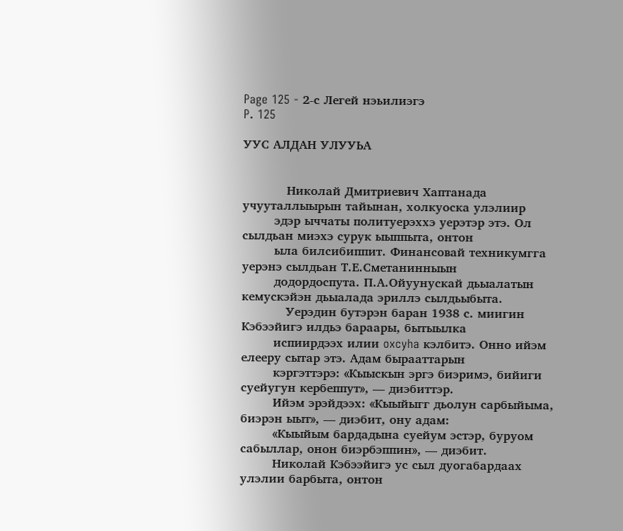Page 125 - 2-с Легей нэьилиэгэ
P. 125

УУС АЛДАН УЛУУЬА


           Николай Дмитриевич Хаптанада учууталлыырын тайынан, холкуоска улэлиир
        эдэр ыччаты политуерэххэ уерэтэр этэ. Ол сылдьан миэхэ сурук ыыппыта, онтон
        ыла билсибиппит. Финансовай техникумгга уерэнэ сылдьан Т.Е.Сметанинныын
        додордоспута. П.А.Ойуунускай дьыалатын кемускэйэн дьыалада эриллэ сылдьыбыта.
           Уерэдин бутэрэн баран 1938 с. миигин Кэбээйигэ илдьэ бараары, бытыылка
        испиирдээх илии oxcyha кэлбитэ. Онно ийэм елееру сытар этэ. Адам бырааттарын
        кэргэттэрэ: «Кыыскын эргэ биэримэ, бийиги суейугун кербеппут», — диэбиттэр.
        Ийэм эрэйдээх: «Кыыйыгг дьолун сарбыйыма, биэрэн ыыт», — диэбит, ону адам:
        «Кыыйым бардадына суейум эстэр, буруом сабыллар, онон биэрбэппин», — диэбит.
        Николай Кэбээйигэ ус сыл дуогабардаах улэлии барбыта, онтон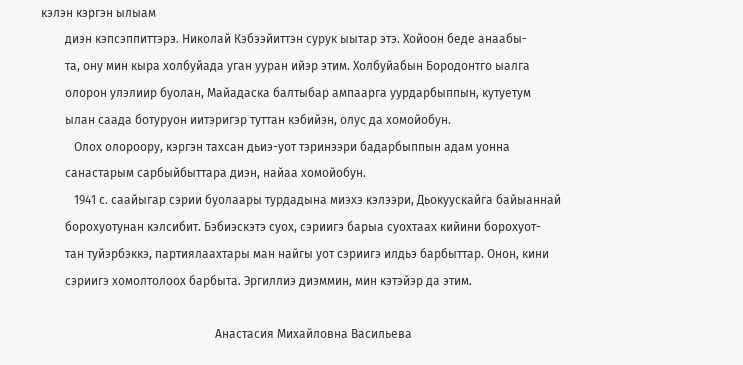кэлэн кэргэн ылыам
        диэн кэпсэппиттэрэ. Николай Кэбээйиттэн сурук ыытар этэ. Хойоон беде анаабы-
        та, ону мин кыра холбуйада уган ууран ийэр этим. Холбуйабын Бородонтго ыалга
        олорон улэлиир буолан, Майадаска балтыбар ампаарга уурдарбыппын, кутуетум
        ылан саада ботуруон иитэригэр туттан кэбийэн, олус да хомойобун.
           Олох олороору, кэргэн тахсан дьиэ-уот тэринээри бадарбыппын адам уонна
        санастарым сарбыйбыттара диэн, найаа хомойобун.
           1941 с. саайыгар сэрии буолаары турдадына миэхэ кэлээри, Дьокуускайга байыаннай
        борохуотунан кэлсибит. Бэбиэскэтэ суох, сэриигэ барыа суохтаах кийини борохуот-
        тан туйэрбэккэ, партиялаахтары ман найгы уот сэриигэ илдьэ барбыттар. Онон, кини
        сэриигэ хомолтолоох барбыта. Эргиллиэ диэммин, мин кэтэйэр да этим.

                                                          Анастасия Михайловна Васильева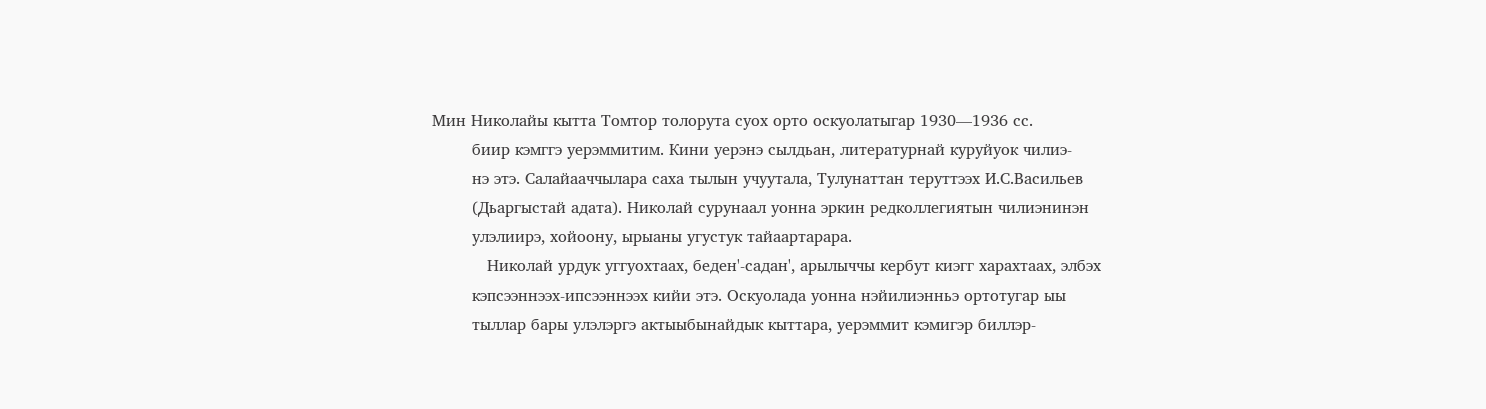Мин Николайы кытта Томтор толорута суох орто оскуолатыгар 1930—1936 сс.
        биир кэмггэ уерэммитим. Кини уерэнэ сылдьан, литературнай куруйуок чилиэ-
        нэ этэ. Салайааччылара саха тылын учуутала, Тулунаттан теруттээх И.С.Васильев
        (Дьаргыстай адата). Николай сурунаал уонна эркин редколлегиятын чилиэнинэн
        улэлиирэ, хойоону, ырыаны угустук тайаартарара.
           Николай урдук уггуохтаах, беден'-садан', арылыччы кербут киэгг харахтаах, элбэх
        кэпсээннээх-ипсээннээх кийи этэ. Оскуолада уонна нэйилиэнньэ ортотугар ыы
        тыллар бары улэлэргэ актыыбынайдык кыттара, уерэммит кэмигэр биллэр-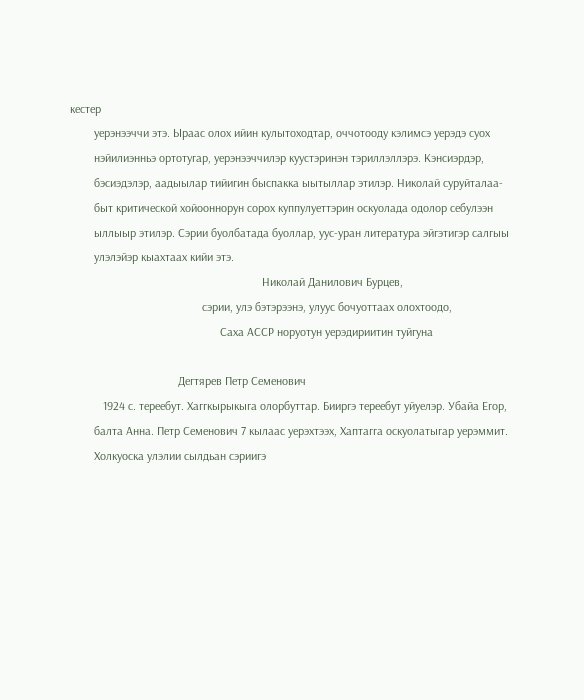кестер
        уерэнээччи этэ. Ыраас олох ийин кулытоходтар, оччотооду кэлимсэ уерэдэ суох
        нэйилиэнньэ ортотугар, уерэнээччилэр куустэринэн тэриллэллэрэ. Кэнсиэрдэр,
        бэсиэдэлэр, аадыылар тийигин быспакка ыытыллар этилэр. Николай суруйталаа-
        быт критической хойооннорун сорох куппулуеттэрин оскуолада одолор себулээн
        ыллыыр этилэр. Сэрии буолбатада буоллар, уус-уран литература эйгэтигэр салгыы
        улэлэйэр кыахтаах кийи этэ.
                                                                Николай Данилович Бурцев,
                                            сэрии, улэ бэтэрээнэ, улуус бочуоттаах олохтоодо,
                                                  Саха АССР норуотун уерэдириитин туйгуна

                                    Дегтярев Петр Семенович
           1924 с. тереебут. Хаггкырыкыга олорбуттар. Бииргэ тереебут уйуелэр. Убайа Егор,
        балта Анна. Петр Семенович 7 кылаас уерэхтээх, Хаптагга оскуолатыгар уерэммит.
        Холкуоска улэлии сылдьан сэриигэ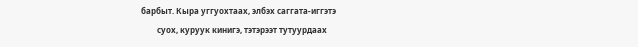барбыт. Кыра уггуохтаах, элбэх саггата-иггэтэ
        суох, куруук кинигэ, тэтэрээт тутуурдаах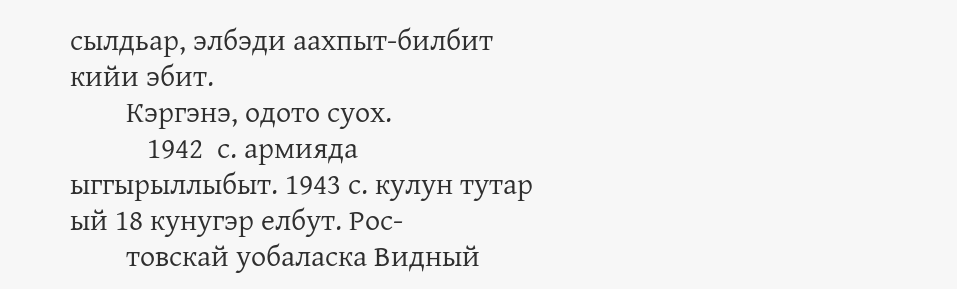сылдьар, элбэди аахпыт-билбит кийи эбит.
        Кэргэнэ, одото суох.
           1942  с. армияда ыггырыллыбыт. 1943 с. кулун тутар ый 18 кунугэр елбут. Рос-
        товскай уобаласка Видный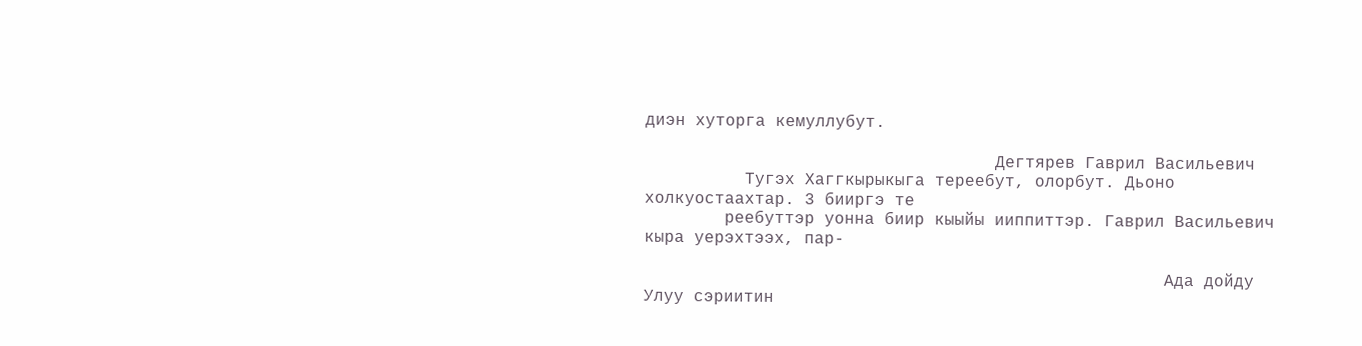диэн хуторга кемуллубут.

                                   Дегтярев Гаврил Васильевич
          Тугэх Хаггкырыкыга тереебут, олорбут. Дьоно холкуостаахтар. 3 бииргэ те
        реебуттэр уонна биир кыыйы ииппиттэр. Гаврил Васильевич кыра уерэхтээх, пар-

                                                    Ада дойду Улуу сэриитин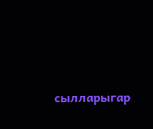сылларыгар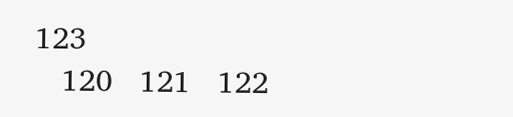123
   120   121   122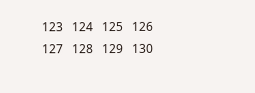123   124   125   126   127   128   129   130